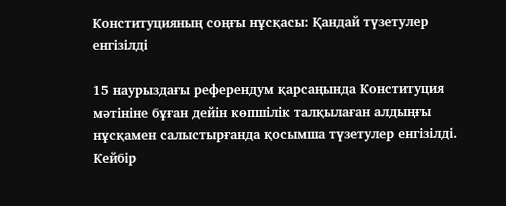Конституцияның соңғы нұсқасы: Қандай түзетулер енгізілді

15 наурыздағы референдум қарсаңында Конституция мәтініне бұған дейін көпшілік талқылаған алдыңғы нұсқамен салыстырғанда қосымша түзетулер енгізілді. Кейбір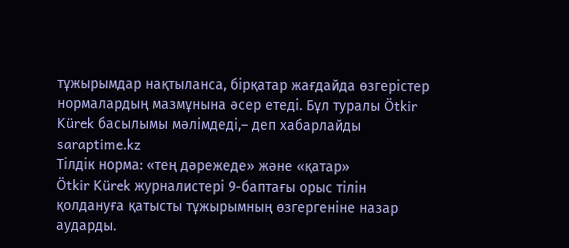тұжырымдар нақтыланса, бірқатар жағдайда өзгерістер нормалардың мазмұнына әсер етеді. Бұл туралы Ötkir Kürek басылымы мәлімдеді,– деп хабарлайды saraptime.kz
Тілдік норма: «тең дәрежеде» және «қатар»
Ötkir Kürek журналистері 9-баптағы орыс тілін қолдануға қатысты тұжырымның өзгергеніне назар аударды.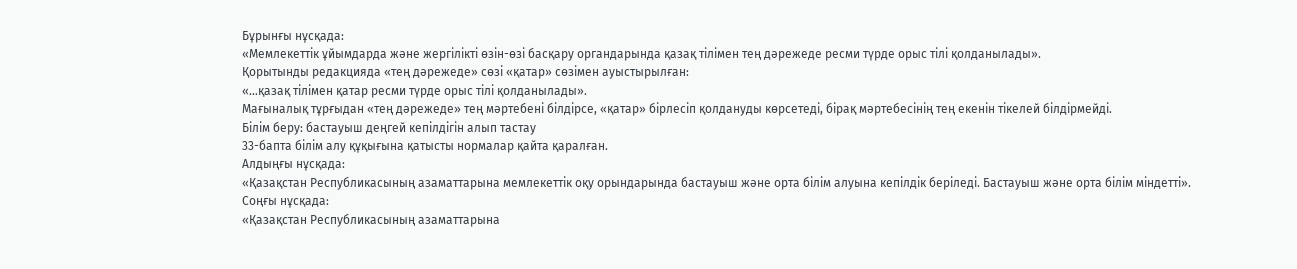Бұрынғы нұсқада:
«Мемлекеттік ұйымдарда және жергілікті өзін-өзі басқару органдарында қазақ тілімен тең дәрежеде ресми түрде орыс тілі қолданылады».
Қорытынды редакцияда «тең дәрежеде» сөзі «қатар» сөзімен ауыстырылған:
«…қазақ тілімен қатар ресми түрде орыс тілі қолданылады».
Мағыналық тұрғыдан «тең дәрежеде» тең мәртебені білдірсе, «қатар» бірлесіп қолдануды көрсетеді, бірақ мәртебесінің тең екенін тікелей білдірмейді.
Білім беру: бастауыш деңгей кепілдігін алып тастау
33-бапта білім алу құқығына қатысты нормалар қайта қаралған.
Алдыңғы нұсқада:
«Қазақстан Республикасының азаматтарына мемлекеттік оқу орындарында бастауыш және орта білім алуына кепілдік беріледі. Бастауыш және орта білім міндетті».
Соңғы нұсқада:
«Қазақстан Республикасының азаматтарына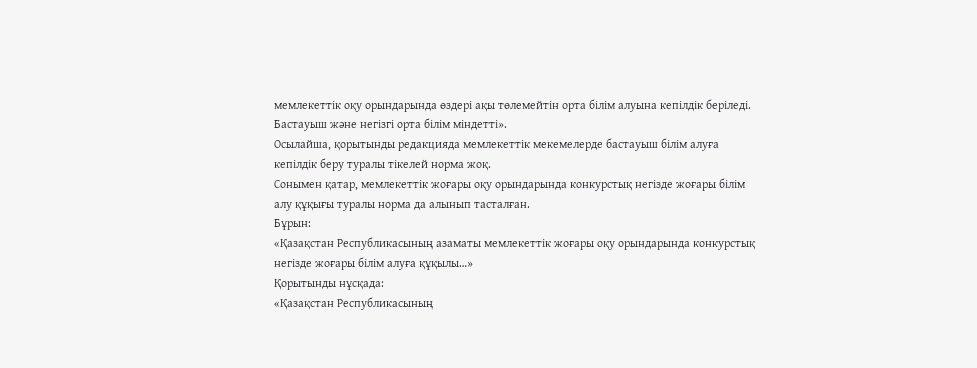мемлекеттік оқу орындарында өздері ақы төлемейтін орта білім алуына кепілдік беріледі. Бастауыш және негізгі орта білім міндетті».
Осылайша, қорытынды редакцияда мемлекеттік мекемелерде бастауыш білім алуға кепілдік беру туралы тікелей норма жоқ.
Сонымен қатар, мемлекеттік жоғары оқу орындарында конкурстық негізде жоғары білім алу құқығы туралы норма да алынып тасталған.
Бұрын:
«Қазақстан Республикасының азаматы мемлекеттік жоғары оқу орындарында конкурстық негізде жоғары білім алуға құқылы…»
Қорытынды нұсқада:
«Қазақстан Республикасының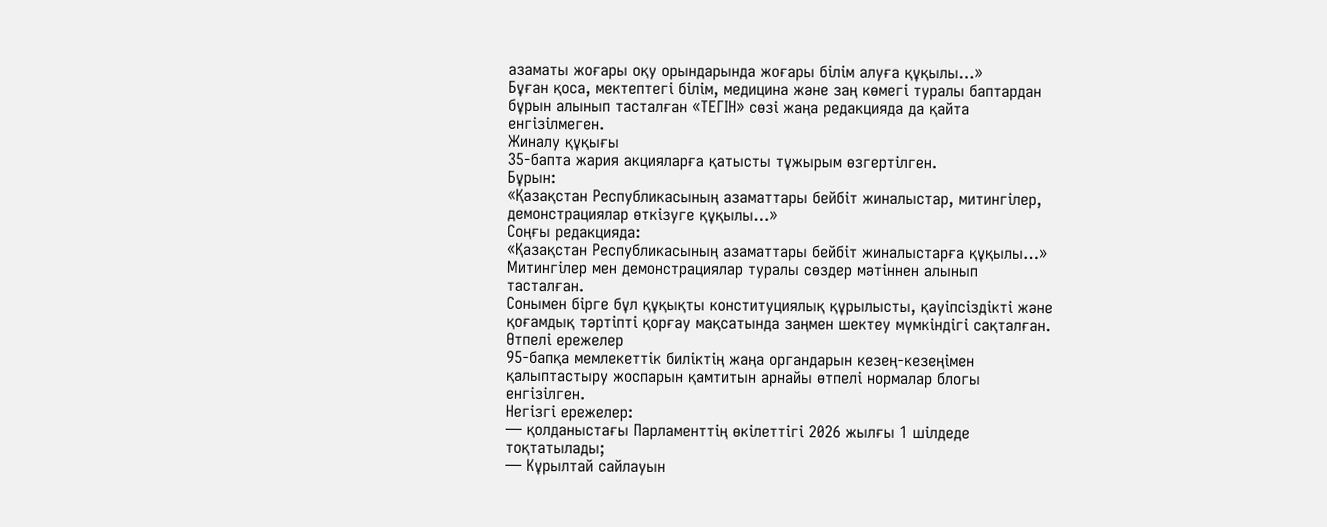азаматы жоғары оқу орындарында жоғары білім алуға құқылы…»
Бұған қоса, мектептегі білім, медицина және заң көмегі туралы баптардан бұрын алынып тасталған «ТЕГІН» сөзі жаңа редакцияда да қайта енгізілмеген.
Жиналу құқығы
35-бапта жария акцияларға қатысты тұжырым өзгертілген.
Бұрын:
«Қазақстан Республикасының азаматтары бейбіт жиналыстар, митингілер, демонстрациялар өткізуге құқылы…»
Соңғы редакцияда:
«Қазақстан Республикасының азаматтары бейбіт жиналыстарға құқылы…»
Митингілер мен демонстрациялар туралы сөздер мәтіннен алынып тасталған.
Сонымен бірге бұл құқықты конституциялық құрылысты, қауіпсіздікті және қоғамдық тәртіпті қорғау мақсатында заңмен шектеу мүмкіндігі сақталған.
Өтпелі ережелер
95-бапқа мемлекеттік биліктің жаңа органдарын кезең-кезеңімен қалыптастыру жоспарын қамтитын арнайы өтпелі нормалар блогы енгізілген.
Негізгі ережелер:
— қолданыстағы Парламенттің өкілеттігі 2026 жылғы 1 шілдеде тоқтатылады;
— Кұрылтай сайлауын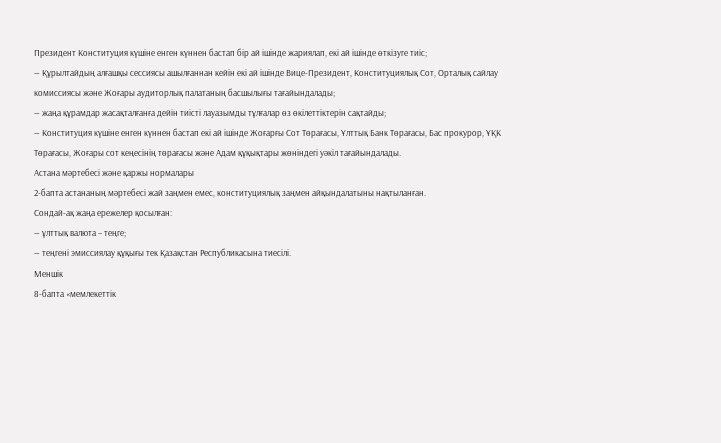Президент Конституция күшіне енген күннен бастап бір ай ішінде жариялап, екі ай ішінде өткізуге тиіс;
— Құрылтайдың алғашқы сессиясы ашылғаннан кейін екі ай ішінде Вице-Президент, Конституциялық Сот, Орталық сайлау комиссиясы және Жоғары аудиторлық палатаның басшылығы тағайындалады;
— жаңа құрамдар жасақталғанға дейін тиісті лауазымды тұлғалар өз өкілеттіктерін сақтайды;
— Конституция күшіне енген күннен бастап екі ай ішінде Жоғарғы Сот Төрағасы, Ұлттық Банк Төрағасы, Бас прокурор, ҰҚК Төрағасы, Жоғары сот кеңесінің төрағасы және Адам құқықтары жөніндегі уәкіл тағайындалады.
Астана мәртебесі және қаржы нормалары
2-бапта астананың мәртебесі жай заңмен емес, конституциялық заңмен айқындалатыны нақтыланған.
Сондай-ақ жаңа ережелер қосылған:
— ұлттық валюта – теңге;
— теңгені эмиссиялау құқығы тек Қазақстан Республикасына тиесілі.
Меншік
8-бапта «мемлекеттік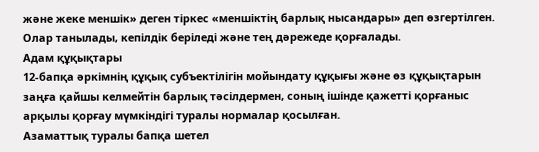және жеке меншік» деген тіркес «меншіктің барлық нысандары» деп өзгертілген. Олар танылады, кепілдік беріледі және тең дәрежеде қорғалады.
Адам құқықтары
12-бапқа әркімнің құқық субъектілігін мойындату құқығы және өз құқықтарын заңға қайшы келмейтін барлық тәсілдермен, соның ішінде қажетті қорғаныс арқылы қорғау мүмкіндігі туралы нормалар қосылған.
Азаматтық туралы бапқа шетел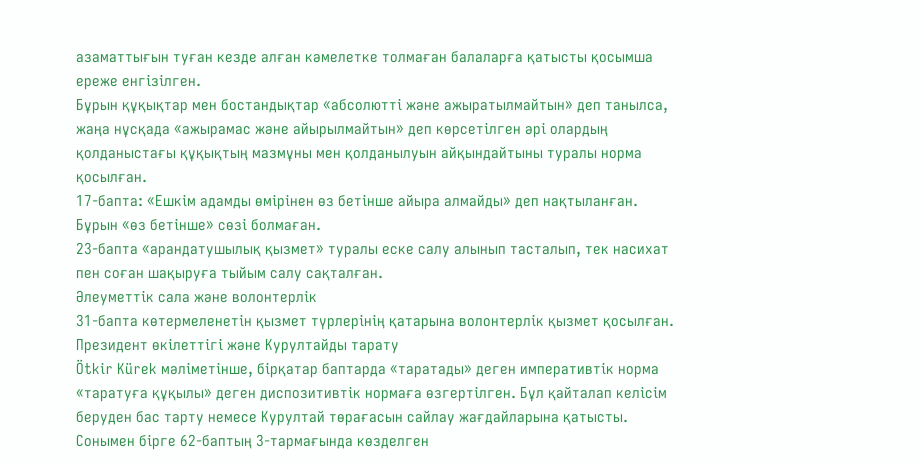азаматтығын туған кезде алған кәмелетке толмаған балаларға қатысты қосымша ереже енгізілген.
Бұрын құқықтар мен бостандықтар «абсолютті және ажыратылмайтын» деп танылса, жаңа нұсқада «ажырамас және айырылмайтын» деп көрсетілген әрі олардың қолданыстағы құқықтың мазмұны мен қолданылуын айқындайтыны туралы норма қосылған.
17-бапта: «Ешкім адамды өмірінен өз бетінше айыра алмайды» деп нақтыланған. Бұрын «өз бетінше» сөзі болмаған.
23-бапта «арандатушылық қызмет» туралы еске салу алынып тасталып, тек насихат пен соған шақыруға тыйым салу сақталған.
Әлеуметтік сала және волонтерлік
31-бапта көтермеленетін қызмет түрлерінің қатарына волонтерлік қызмет қосылған.
Президент өкілеттігі және Курултайды тарату
Ötkir Kürek мәліметінше, бірқатар баптарда «таратады» деген императивтік норма «таратуға құқылы» деген диспозитивтік нормаға өзгертілген. Бұл қайталап келісім беруден бас тарту немесе Курултай төрағасын сайлау жағдайларына қатысты.
Сонымен бірге 62-баптың 3-тармағында көзделген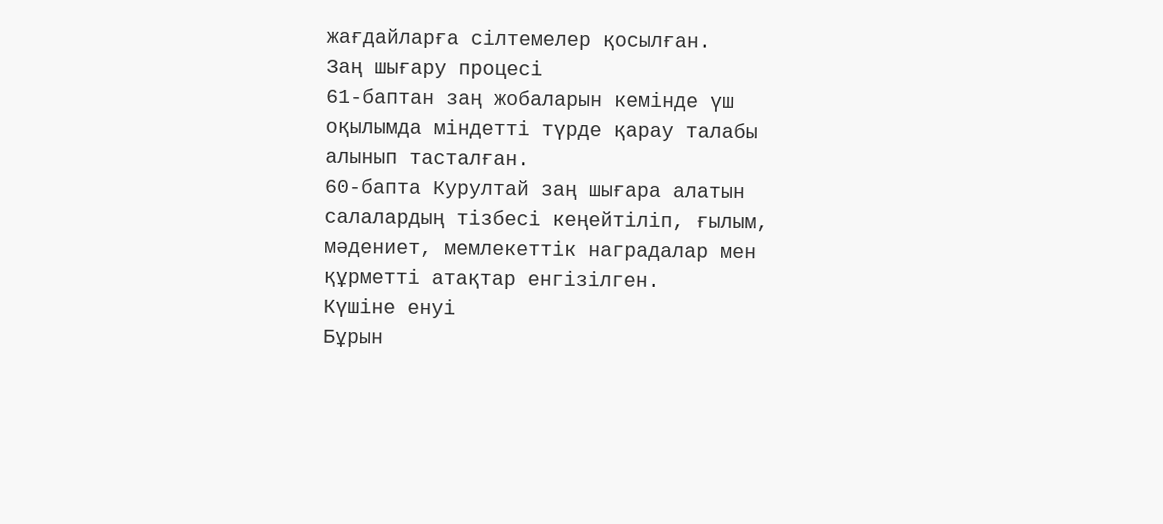жағдайларға сілтемелер қосылған.
Заң шығару процесі
61-баптан заң жобаларын кемінде үш оқылымда міндетті түрде қарау талабы алынып тасталған.
60-бапта Курултай заң шығара алатын салалардың тізбесі кеңейтіліп, ғылым, мәдениет, мемлекеттік наградалар мен құрметті атақтар енгізілген.
Күшіне енуі
Бұрын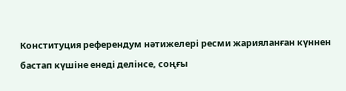Конституция референдум нәтижелері ресми жарияланған күннен бастап күшіне енеді делінсе, соңғы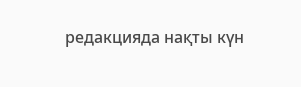редакцияда нақты күн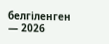белгіленген — 2026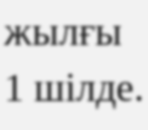жылғы 1 шілде.